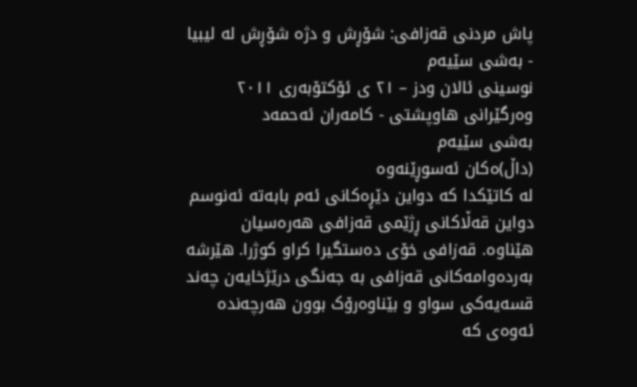پاش مردنی قەزافی: شۆڕش و دژە شۆڕش لە لیبیا - بەشی سێیەم
نوسینی ئالان ودز – ٢١ ی ئۆکتۆبەری ٢٠١١
وەرگێرانی هاوپشتی - کامەران ئەحمەد
بەشی سێیەم
(داڵ)ەکان ئەسوڕێنەوە
لە کاتێکدا کە دواین دێڕەکانی ئەم بابەتە ئەنوسم دواین قەڵاکانی ڕژێمی قەزافی هەرەسیان هێناوە. قەزافی خۆی دەستگیرا کراو کوژرا. هێرشە بەردەوامەکانی قەزافی بە جەنگی درێژخایەن چەند قسەیەکی سواو و بێناوەرۆک بوون هەرچەندە ئەوەی کە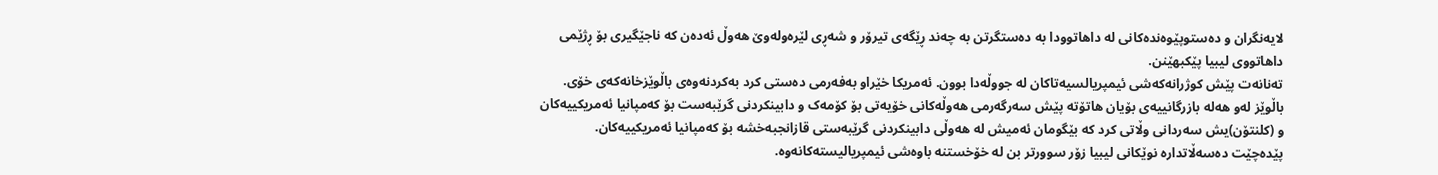لایەنگران و دەستوپێوەندەکانی لە داهاتوودا بە دەستگرتن بە چەند ڕێگەی تیرۆر و شەڕی لێرەولەوێ هەوڵ ئەدەن کە ناجێگیری بۆ ڕژێمی داهاتووی لیبیا پێکبهێنن.
تەنانەت پێش کوژرانەکەشی ئیمپریالسیەتاکان لە جووڵەدا بوون. ئەمریکا خێراو بەفەرمی دەستی کرد بەکردنەوەی باڵوێزخانەکەی خۆی. باڵوێز لەو هەلە بازرگانییەی بۆیان هاتۆتە پێش سەرگەرمی هەوڵەکانی خۆیەتی بۆ کۆمەک و دابینکردنی گرێبەست بۆ کەمپانیا ئەمریکییەکان و (کلنتۆن)یش سەردانی وڵاتی کرد کە بێگومان ئەمیش لە هەوڵی دابینکردنی گرێبەستی قازانجبەخشە بۆ کەمپانیا ئەمریکییەکان.
پێدەچێت دەسەڵاتدارە نوێکانی لیبیا زۆر سوورتر بن لە خۆخستنە باوەشی ئیمپریالیستەکانەوە.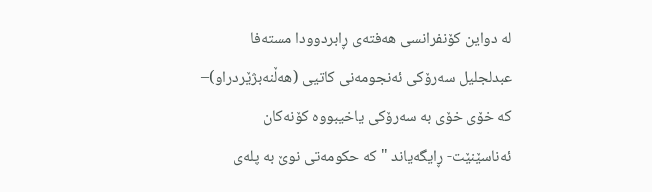لە دواین کۆنفرانسی هەفتەی ڕابردوودا مستەفا عبدلجلیل سەرۆکی ئەنجومەنی کاتیی (هەڵنەبژێردراو)– کە خۆی خۆی بە سەرۆکی یاخیبووە کۆنەکان ئەناسێنێت- ڕایگەیاند "کە حکومەتی نوێ بە پلەی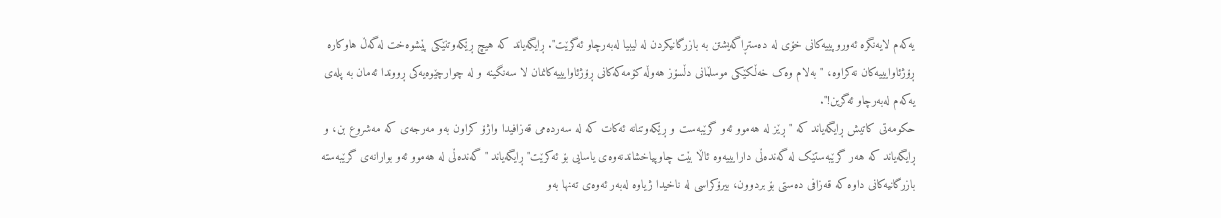یەکەم لایەنگرە ئەوروپییەکانی خۆی لە دەستڕاگەیشتن بە بازرگانیکردن لە لیبیا لەبەرچاو ئەگرێت". ڕایگەیاند کە هیچ ڕێکەوتنێکی پێشوەخت لەگەڵ هاوکارە ڕۆژئاوایییەکان نەکراوە، "بەلام وەک خەڵکێکی موسڵمانی دڵسۆز هەوڵە کۆمەکەکانی ڕۆژئاوایییەکانمان لا سەنگینە و لە چوارچێوەیەکی ڕووندا ئەمان بە پلەی یەکەم لەبەرچاو ئەگرین!".
حکومەتی کاتیش ڕایگەیاند کە "ڕێز لە هەموو ئەو گرێبەست و ڕێکەوتنانە ئەکات کە لە سەردەمی قەزافیدا واژۆ کراون بەو مەرجەی کە مەشروع بن، و ڕایگەیاند کە هەر گرێبەستێک لە گەندەڵی دارایییەوە ئاڵا بێت چاوپیاخشاندنەوەی یاسایی بۆ ئەکرێت" ڕایگەیاند " گەندەڵی لە هەموو ئەو بوارانەی گرێبەستە بازرگانیەکانی داوە کە قەزافی دەستی بۆ بردوون، بیرۆکراسی لە ناخیدا ژیاوە لەبەر ئەوەی تەنها بەو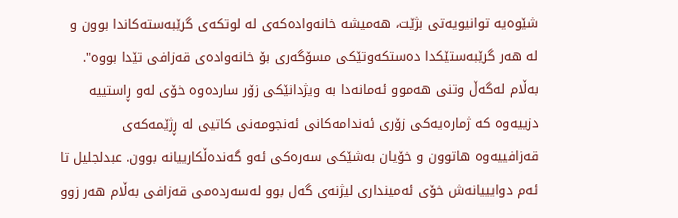شێوەیە توانیویەتی بژێت، هەمیشە خانەوادەکەی لە لوتکەی گرێبەستەکاندا بوون و لە هەر گرێبەستێکدا دەستکەوتێکی مسۆگەری بۆ خانەوادەی قەزافی تێدا بووە".
بەڵام لەگەڵ وتنی هەموو ئەمانەدا بە ویژدانێکی زۆر ساردەوە خۆی لەو ڕاستییە دزییەوە کە ژمارەیەکی زۆری ئەندامەکانی ئەنجومەنی کاتیی لە ڕژێمەکەی قەزافییەوە هاتوون و خۆیان بەشێکی سەرەکی ئەو گەندەڵکارییانە بوون. عبدلجلیل تا ئەم دوایییانەش خۆی ئەمینداری لیژنەی گەل بوو لەسەردەمی قەزافی بەڵام هەر زوو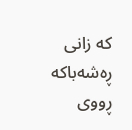کە زانی ڕەشەباکە ڕووی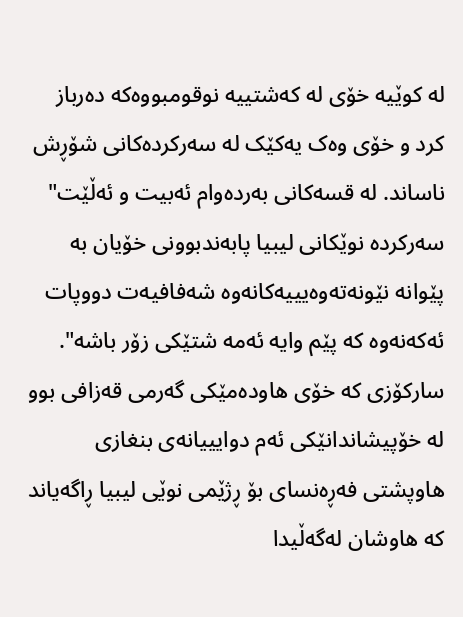لە کوێیە خۆی لە کەشتییە نوقومبووەکە دەرباز کرد و خۆی وەک یەکێک لە سەرکردەکانی شۆڕش ناساند. لە قسەکانی بەردەوام ئەبیت و ئەڵێت" سەرکردە نوێکانی لیبیا پابەندبوونی خۆیان بە پێوانە نێونەتەوەیییەکانەوە شەفافیەت دووپات ئەکەنەوە کە پێم وایە ئەمە شتێکی زۆر باشە".
سارکۆزی کە خۆی هاودەمێکی گەرمی قەزافی بوو لە خۆپیشاندانێکی ئەم دوایییانەی بنغازی هاوپشتی فەڕەنسای بۆ ڕژێمی نوێی لیبیا ڕاگەیاند کە هاوشان لەگەڵیدا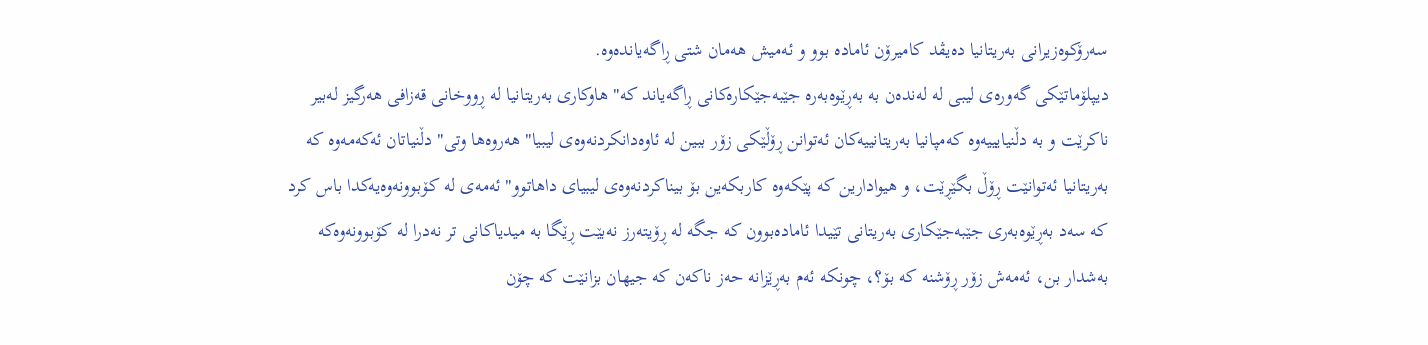سەرۆکوەزیرانی بەریتانیا دەیڤد کامیرۆن ئامادە بوو و ئەمیش هەمان شتی ڕاگەیاندەوە.
دیپلۆماتێکی گەورەی لیبی لە لەندەن بە بەڕێوەبەرە جێبەجێکارەکانی ڕاگەیاند کە" هاوکاری بەریتانیا لە ڕووخانی قەزافی هەرگیز لەبیر ناکرێت و بە دڵنیایییەوە کەمپانیا بەریتانییەکان ئەتوانن ڕۆڵێکی زۆر ببین لە ئاوەدانکردنەوەی لیبیا" هەروەها وتی" دڵنیاتان ئەکەمەوە کە بەریتانیا ئەتوانێت ڕۆڵ بگێڕێت، و هیوادارین کە پێکەوە کاربکەین بۆ بیناکردنەوەی لیبیای داهاتوو" ئەمەی لە کۆبوونەوەیەکدا باس کرد کە سەد بەڕێوەبەری جێبەجێکاری بەریتانی تێیدا ئامادەبوون کە جگە لە ڕۆیتەرز نەبێت ڕێگا بە میدیاکانی تر نەدرا لە کۆبوونەوەکە بەشدار بن، ئەمەش زۆر ڕۆشنە کە بۆ؟، چونکە ئەم بەڕێزانە حەز ناکەن کە جیهان بزانێت کە چۆن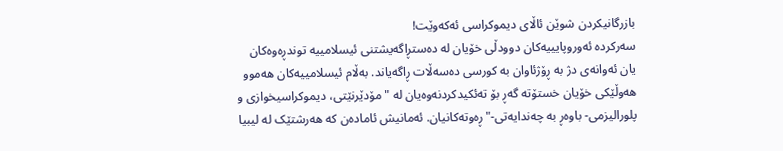بازرگانیکردن شوێن ئاڵای دیموکراسی ئەکەوێت!
سەرکردە ئەوروپایییەکان دوودڵی خۆیان لە دەستڕاگەیشتنی ئیسلامییە توندڕەوەکان یان ئەوانەی دژ بە ڕۆژئاوان بە کورسی دەسەڵات ڕاگەیاند. بەڵام ئیسلامییەکان هەموو هەوڵێکی خۆیان خستۆتە گەڕ بۆ تەئکیدکردنەوەیان لە " مۆدێرنێتی، دیموکراسیخوازی و پلورالیزمی- باوەڕ بە چەندایەتی-" ڕەوتەکانیان. ئەمانیش ئامادەن کە هەرشتێک لە لیبیا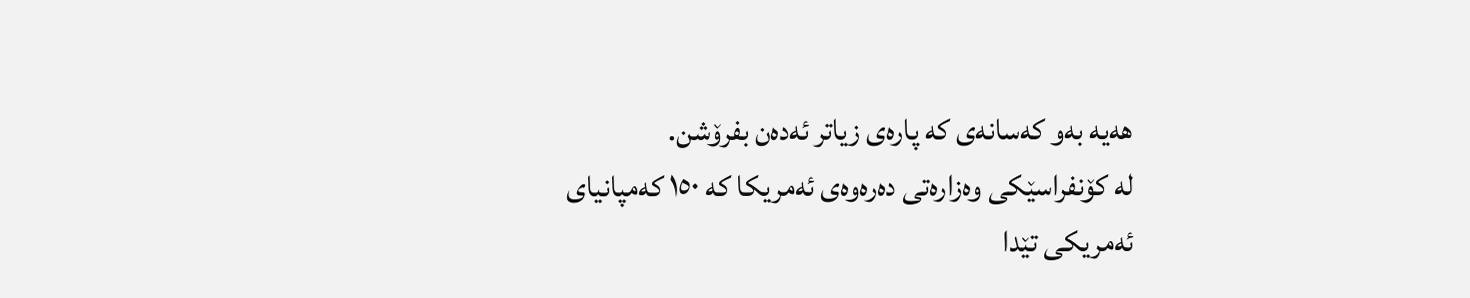هەیە بەو کەسانەی کە پارەی زیاتر ئەدەن بفرۆشن.
لە کۆنفراسێکی وەزارەتی دەرەوەی ئەمریکا کە ١٥٠ کەمپانیای ئەمریکی تێدا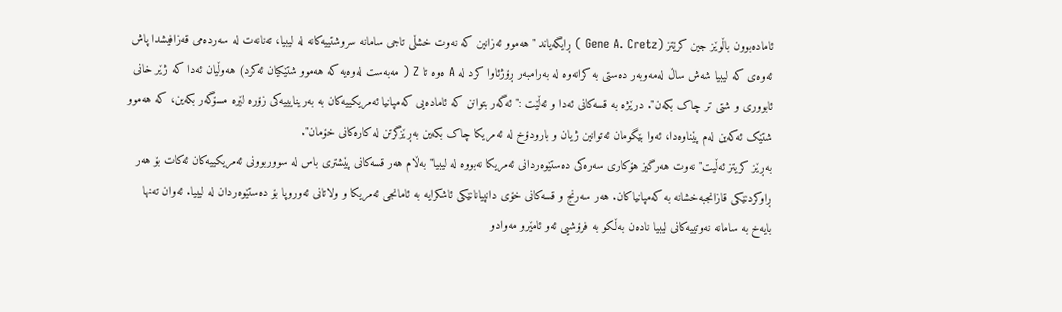ئامادەبوون باڵوێز جین کرێتز (Gene A. Cretz ) ڕایگەیاند "هەموو ئەزانین کە نەوت خشڵی تاجی سامانە سروشتییەکانە لە لیبیا، تەنانەت لە سەردەمی قەزافیشدا پاش ئەوەی کە لیبیا شەش ساڵ لەمەوبەر دەستی بە کرانەوە لە بەرامبەر ڕۆژئاوا کرد لە A ەوە تا Z ( مەبەست لەوەیە کە هەموو شتێکیان ئەکرد) هەوڵیان ئەدا کە ژێر خانی ئابووری و شتی تر چاک بکەن". درێژە بە قسەکانی ئەدا و ئەڵێت :" ئەگەر بتوانن کە ئامادەیی کەمپانیا ئەمریکییەکان بە بەرینایییەکی زۆرە لێرە مسۆگەر بکەین، کە هەموو شتێک ئەکەین لەم پێناوەدا، ئەوا بێگومان ئەتوانین ژیان و بارودۆخ لە ئەمریکا چاک بکەین بەڕێزگرتن لە کارەکانی خۆمان".
بەڕێز کریتز ئەڵیت" نەوت هەرگیز هۆکاری سەرەکی دەستێوەردانی ئەمریکا نەبووە لە لیبیا" بەڵام هەر قسەکانی پێشتری باس لە سووربوونی ئەمریکییەکان ئەکات بۆ هەر ڕاوکردنێکی قازانجبەخشانە بە کەمپانیاکان. هەر سەرنج و قسەکانی خۆی دانپیانانێکی ئاشکرایە بە ئامانجی ئەمریکا و ولاتانی ئەوروپا بۆ دەستێوەردان لە لیبیا. ئەوان تەنها بایەخ بە سامانە نەوتییەکانی لیبیا نادەن بەڵکو بە فرۆشیی ئەو ئامێرو مەوادو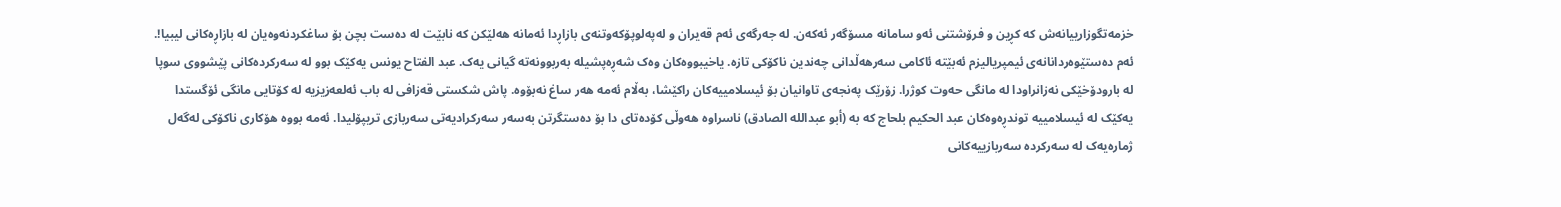خزمەتگوزارییانەش کە کڕین و فرۆشتنی ئەو سامانە مسۆگەر ئەکەن. لە جەرگەی ئەم قەیران و لەپەلوپۆکەوتنەی بازاڕدا ئەمانە هەلێکن کە نابێت لە دەست بچن بۆ ساغکردنەوەیان لە بازاڕەکانی لیبیا!.
ئەم دەستێوەردانانەی ئیمپریالیزم ئەبێتە ئاکامی سەرهەڵدانی چەندین ناکۆکی تازە. یاخیبووەکان وەک شەڕەپشیلە بەربوونەتە گیانی یەک. عبد الفتاح يونس یەکێک بوو لە سەرکردەکانی پێشووی سوپا لە بارودۆخێکی نەزانراودا لە مانگی حەوت کوژرا. زۆرێک پەنجەی تاوانیان بۆ ئیسلامییەکان راکێشا، بەڵام ئەمە هەر ساغ نەبۆوە. پاش شکستی قەزافی لە باب ئەلعەزیزیە لە کۆتایی مانگی ئۆگستدا یەکێک لە ئیسلامییە توندڕەوەکان عبد الحكيم بلحاج کە بە (أبو عبدالله الصادق) ناسراوە هەوڵی کۆدەتای دا بۆ دەستگرتن بەسەر سەرکرادیەتی سەربازی تریپۆلیدا. ئەمە بووە هۆکاری ناکۆکی لەگەل ژمارەیەک لە سەرکردە سەربازییەکانی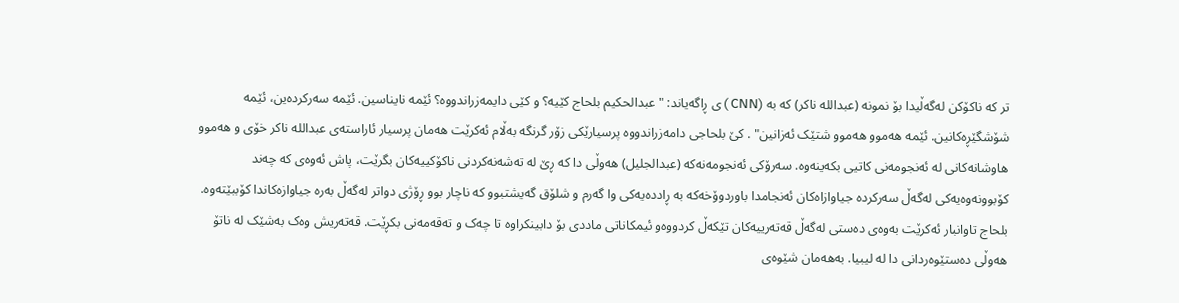تر کە ناکۆکن لەگەڵیدا بۆ نمونە (عبدالله ناكر) کە بە (CNN ) ی ڕاگەیاند: " عبدالحکیم بلحاج کێیە؟ و کێی دایمەزراندووە؟ ئێمە نایناسین. ئێمە سەرکردەین، ئێمە شۆشگێڕەکانین. ئێمە هەموو هەموو شتێک ئەزانین" . کێ بلحاجی دامەزراندووە پرسیارێکی زۆر گرنگە بەڵام ئەکرێت هەمان پرسیار ئاراستەی عبدالله ناكر خۆی و هەموو هاوشانەکانی لە ئەنجومەنی کاتیی بکەینەوە. سەرۆکی ئەنجومەنەکە (عبدالجلیل) هەوڵی دا کە ڕێ لە تەشەنەکردنی ناکۆکییەکان بگرێت، پاش ئەوەی کە چەند کۆبوونەوەیەکی لەگەڵ سەرکردە جیاوازاەکان ئەنجامدا باوردوۆخەکە بە ڕاددەیەکی وا گەرم و شلۆق گەیشتبوو کە ناچار بوو ڕۆژی دواتر لەگەڵ بەرە جیاوازەکاندا کۆببێتەوە.
بلحاج تاوانبار ئەکرێت بەوەی دەستی لەگەڵ قەتەرییەکان تێکەڵ کردووەو ئیمکاناتی ماددی بۆ دابینکراوە تا چەک و تەقەمەنی بکڕێت. قەتەریش وەک بەشێک لە ناتۆ هەوڵی دەستێوەردانی دا لە لیبیا. بەهەمان شێوەی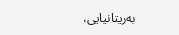بەریتانیایی،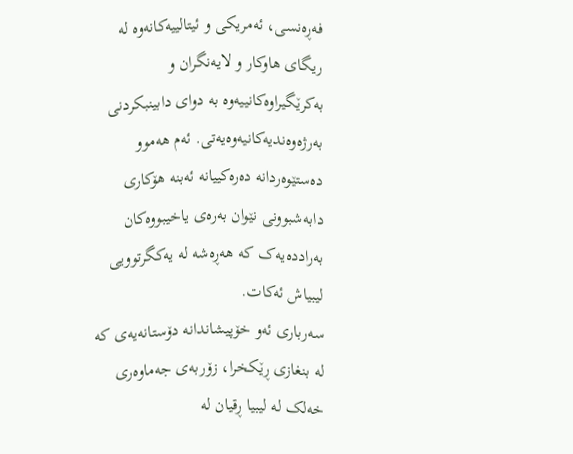فەڕەنسی، ئەمریکی و ئیتالییەکانەوە لە ریگای هاوکار و لایەنگران و بەکرێگیراوەکانییەوە بە دوای دابینبکردنی بەرژەوەندیەکانیەوەیەتی. ئەم هەموو دەستێوەردانە دەرەکییانە ئەبنە هۆکاری دابەشبوونی نێوان بەرەی یاخیبووەکان بەراددەیەک کە هەڕەشە لە یەکگرتوویی لیبیاش ئەکات.
سەرباری ئەو خۆپیشاندانە دۆستانەیەی کە لە بنغازی ڕێکخرا، زۆربەی جەماوەری خەلک لە لیبیا ڕقیان لە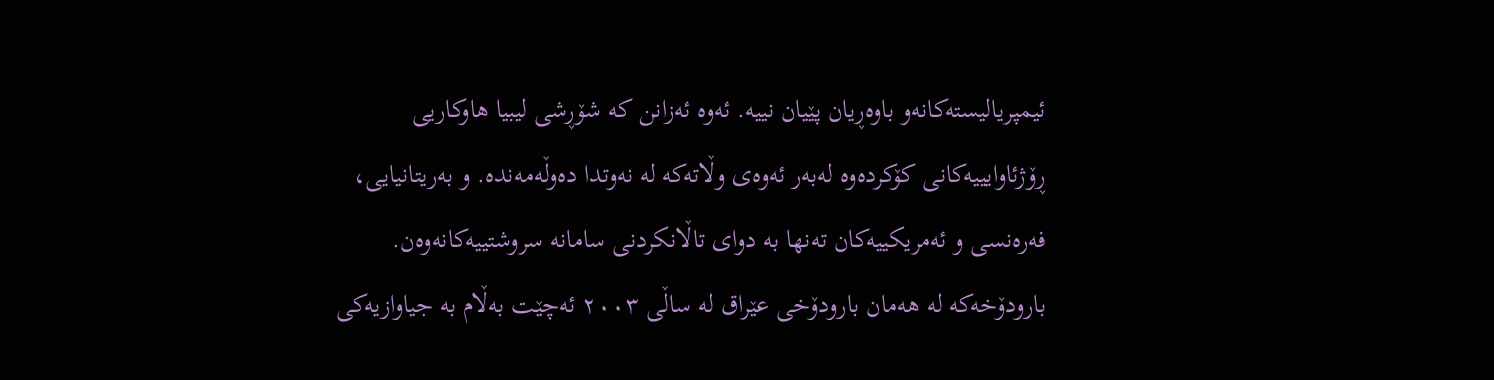ئیمپریالیستەکانەو باوەڕیان پێیان نییە. ئەوە ئەزانن کە شۆڕشی لیبیا هاوکاریی ڕۆژئاوایییەکانی کۆکردەوە لەبەر ئەوەی وڵاتەکە لە نەوتدا دەوڵەمەندە. و بەریتانیایی، فەرەنسی و ئەمریکییەکان تەنها بە دوای تاڵانکردنی سامانە سروشتییەکانەوەن. بارودۆخەکە لە هەمان بارودۆخی عێراق لە ساڵی ٢٠٠٣ ئەچێت بەڵام بە جیاوازیەکی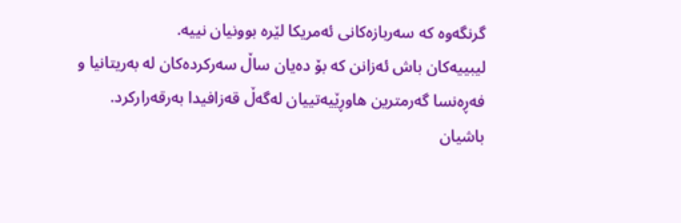گرنگەوە کە سەربازەکانی ئەمریکا لێرە بوونیان نییە.
لیبییەکان باش ئەزانن کە بۆ دەیان ساڵ سەرکردەکان لە بەریتانیا و فەڕەنسا گەرمترین هاوڕێیەتییان لەگەڵ قەزافیدا بەرقەرارکرد. باشیان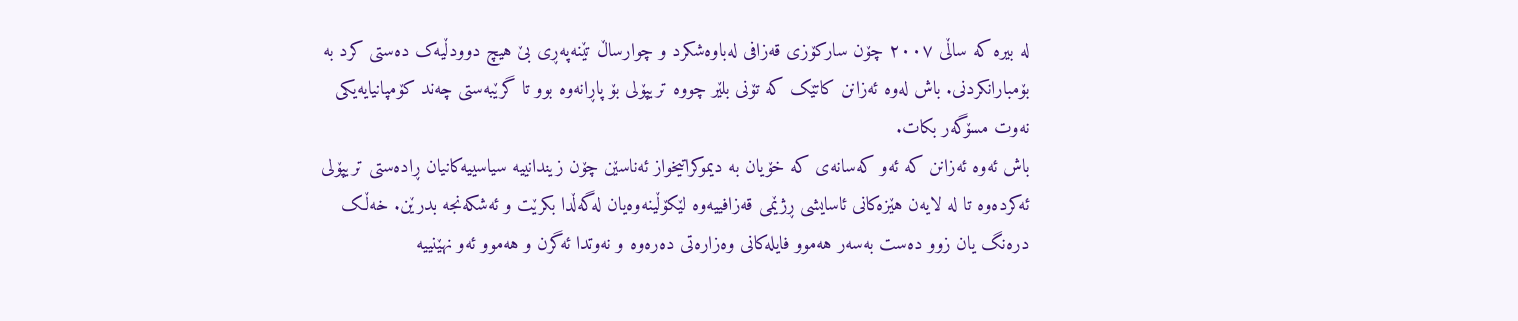لە بیرە کە ساڵی ٢٠٠٧ چۆن سارکۆزی قەزافی لەباوەشکرد و چوارساڵ تێنەپەڕی بێ هیچ دوودڵیەک دەستی کرد بە بۆمبارانکردنی. باش لەوە ئەزانن کاتێک کە تۆنی بلێر چووە تریپۆلی بۆ پاڕانەوە بوو تا گرێبەستی چەند کۆمپانیایەیکی نەوت مسۆگەر بکات.
باش ئەوە ئەزانن کە ئەو کەسانەی کە خۆیان بە دیموکراتیخواز ئەناسێن چۆن زیندانییە سیاسییەکانیان ڕادەستی تریپۆلی ئەکردەوە تا لە لایەن هێزەکانی ئاسایشی ڕژێمی قەزافییەوە لێکۆڵینەوەیان لەگەڵدا بکرێت و ئەشکەنجە بدرێن. خەڵک درەنگ یان زوو دەست بەسەر هەموو فایلەکانی وەزارەتی دەرەوە و نەوتدا ئەگرن و هەموو ئەو نهێنییە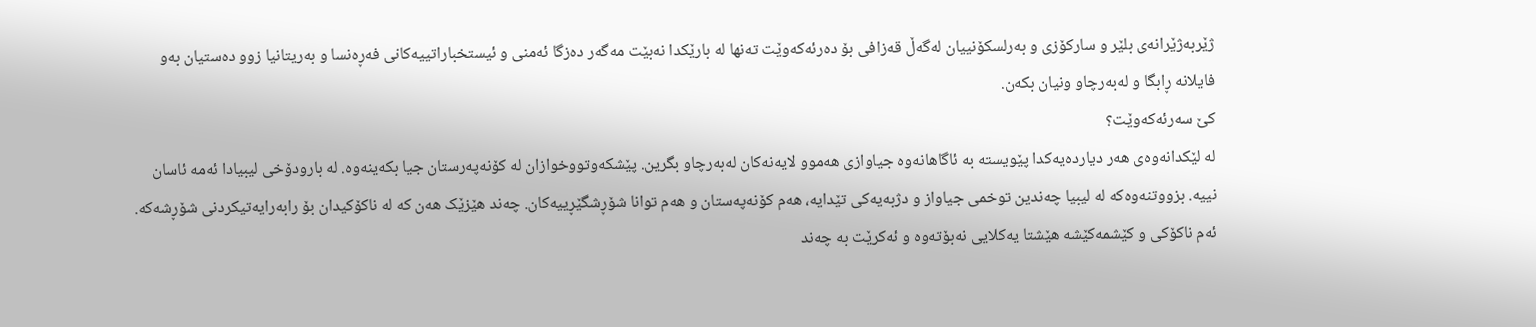ژێربەژێرانەی بلێر و سارکۆزی و بەرلسکۆنییان لەگەڵ قەزافی بۆ دەرئەکەوێت تەنها لە بارێکدا نەبێت مەگەر دەزگا ئەمنی و ئیستخباراتییەکانی فەڕەنسا و بەریتانیا زوو دەستیان بەو فایلانە ڕابگا و لەبەرچاو ونیان بکەن.
کێ سەرئەکەوێت؟
لە لێکدانەوەی هەر دیاردەیەکدا پێویستە بە ئاگاهانەوە جیاوازی هەموو لایەنەکان لەبەرچاو بگرین. پێشکەوتووخوازان لە کۆنەپەرستان جیا بکەینەوە. لە بارودۆخی لیبیادا ئەمە ئاسان نییە. بزووتنەوەکە لە لیبیا چەندین توخمی جیاواز و دژبەیەکی تێدایە، هەم کۆنەپەستان و هەم توانا شۆڕشگێڕییەکان. چەند هێزێک هەن کە لە ناکۆکیدان بۆ رابەرایەتیکردنی شۆڕشەکە. ئەم ناکۆکی و کێشمەکێشە هێشتا یەکلایی نەبۆتەوە و ئەکرێت بە چەند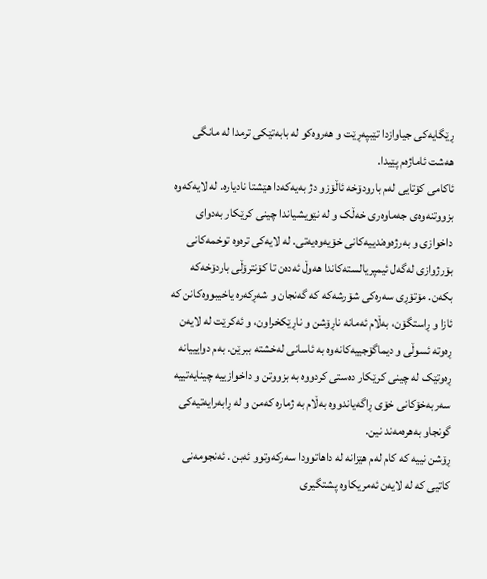ڕێگایەکی جیاوازدا تێبپەڕێت و هەروەکو لە بابەتێکی ترمدا لە مانگی هەشت ئاماژەم پێیدا.
ئاکامی کۆتایی لەم بارودۆخە ئاڵۆزو دژ بەیەکەدا هێشتا نادیارە. لە لایەکەوە بزووتنەوەی جەماوەری خەڵک و لە نێویشیاندا چینی کرێکار بەدوای داخوازی و بەرژەوەندییەکانی خۆیەوەیەتی. لە لایەکی ترەوە توخمەکانی بۆرژوازی لەگەل ئیمپریالستەکاندا هەوڵ ئەدەن تا کۆنترۆڵی باردۆخەکە بکەن. مۆتۆڕی سەرەکی شۆرشەکە کە گەنجان و شەڕکەرە یاخیبووەکانن کە ئازا و ڕاستگۆن، بەڵام ئەمانە ناڕۆشن و ناڕێکخراون، و ئەکرێت لە لایەن ڕەوتە ئسوڵی و دیماگۆجییەکانەوە بە ئاسانی لەخشتە ببرێن. بەم دوایییانە ڕەوتێک لە چینی کرێکار دەستی کردووە بە بزووتن و داخوازییە چینایەتییە سەربەخۆکانی خۆی ڕاگەیاندووە بەڵام بە ژمارە کەمن و لە ڕابەرایەتیەکی گونجاو بەهرەمەند نین.
ڕۆشن نییە کە کام لەم هێزانە لە داهاتوودا سەرکەوتوو ئەبن . ئەنجومەنی کاتیی کە لە لایەن ئەمریکاوە پشتگیری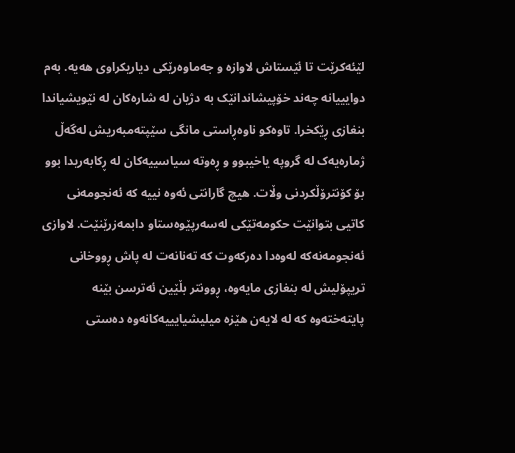لێئەکرێت تا ئێستاش لاوازە و جەماوەرێکی دیاریکراوی هەیە. بەم دوایییانە چەند خۆپیشاندانێک بە دژیان لە شارەکان لە نێویشیاندا بنغازی ڕێکخرا. تاوەکو ناوەڕاستی مانگی سێپتەمبەریش لەگەڵ ژمارەیەک لە گروپە یاخیبوو و ڕەوتە سیاسییەکان لە ڕکابەریدا بوو بۆ کۆنترۆڵکردنی وڵات. هیچ گارانتی ئەوە نییە کە ئەنجومەنی کاتیی بتوانێت حکومەتێکی لەسەرپێوەستاو دابمەزرێنێت. لاوازی ئەنجومەنەکە لەوەدا دەرکەوت کە تەنانەت لە پاش ڕووخانی تریپۆلیش لە بنغازی مایەوە، ڕوونتر بڵێین ئەترسن بێنە پایتەختەوە کە لە لایەن هێزە میلیشیایییەکانەوە دەستی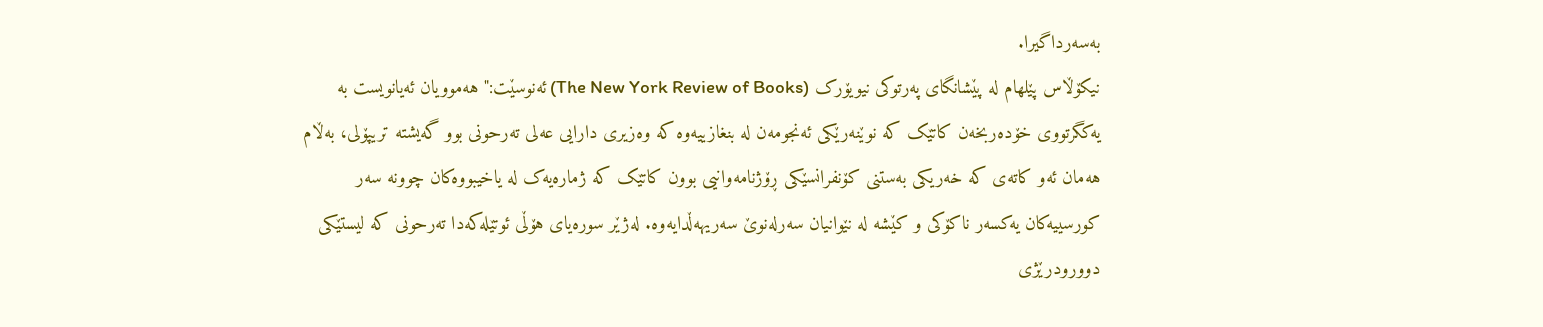بەسەرداگیرا.
نیکۆڵاس پێلهام لە پێشانگای پەرتوکی نیویۆرک (The New York Review of Books) ئەنوسێت:" هەموویان ئەیانویست بە یەکگرتووی خۆدەربخەن کاتێک کە نوێنەرێکی ئەنجومەن لە بنغازییەوە کە وەزیری دارایی عەلی تەرحونی بوو گەیشتە تریپۆلی، بەڵام هەمان ئەو کاتەی کە خەریکی بەستنی کۆنفرانسێکی ڕۆژنامەوانیی بوون کاتێک کە ژمارەیەک لە یاخیبووەکان چوونە سەر کورسییەکان یەکسەر ناکۆکی و کێشە لە نێوانیان سەرلەنوێ سەریهەڵدایەوە. لەژێر سورەیای هۆڵی ئوتێلەکەدا تەرحونی کە لیستێکی دوورودرێژی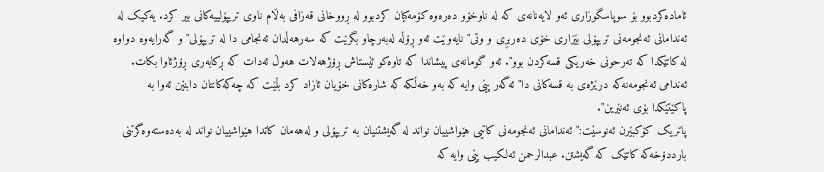ئامادەکردبوو بۆ سوپاسگوزاری ئەو لایەنانەی کە لە ناوخۆو دەرەوە کۆمەکیان کردبوو لە ڕووخانی قەزافی بەڵام ناوی تریپۆلییەکانی بیر کرد. یەکیک لە ئەندامانی ئەنجومەنی تریپۆلی بێزاری خۆی دەربڕی و وتی" نایەوێت ئەو ڕۆڵە لەبەرچاو بگرێت کە سەرهەڵدان ئەنجامی دا لە تریپۆلی" و گەرایەوە دواوە لە کاتێکدا کە تەرحونی خەریکی قسەکردن بوو". ئەو گومانەی پیشاندا کە تاوەکو ئێستاش ڕۆژهەلات هەوڵ ئەدات کە ڕکابەری ڕۆژئاوا بکات. ئەندامی ئەنجومەنەکە درێژەی بە قسەکانی دا" ئەگەر پێی وایە کە بەو خەڵکە کە شارەکانی خۆیان ئازاد کرد بڵێت کە چەکەکانتان دابنێن ئەوا بە پاکێتێکدا بۆی ئەنێرین".
پاتریک کۆکبێرن ئەنوسێت:" ئەندامانی ئەنجومەنی کاتیی هێواشییان نواند لە گەیشتنیان بە تریپۆلی و لەهەمان کاتدا هێواشییان نواند لە بەدەستەوەگرتنی بارددۆخەکە کاتێک کە گەیشتن. عبدالرحمن ئەلکیب پێی وایە کە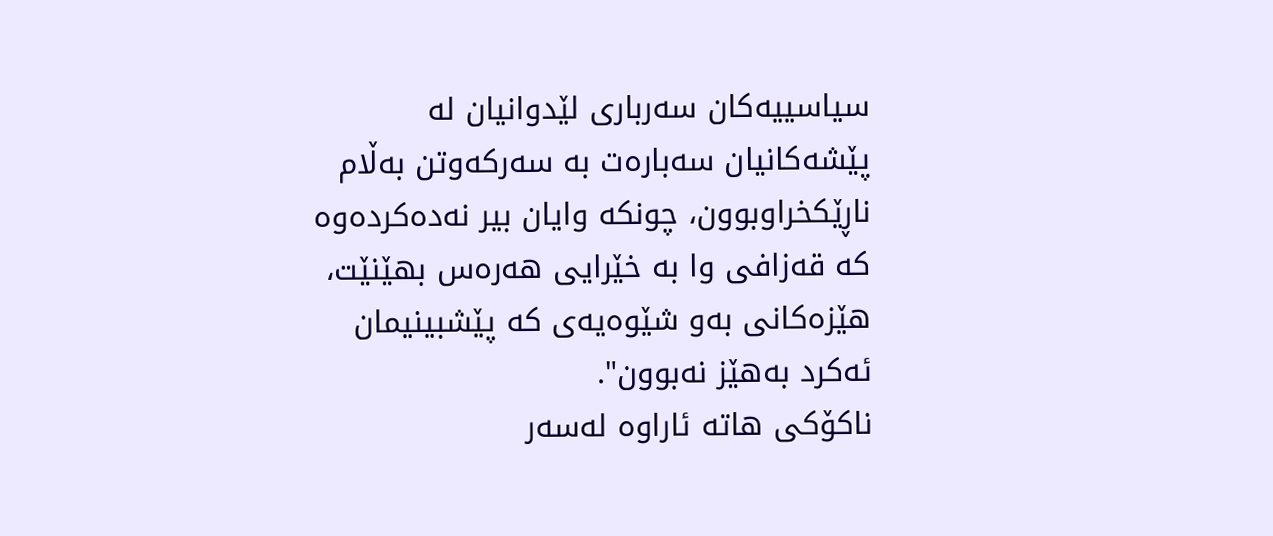سیاسییەکان سەرباری لێدوانیان لە پێشەکانیان سەبارەت بە سەرکەوتن بەڵام ناڕێکخراوبوون، چونکە وایان بیر نەدەکردەوە کە قەزافی وا بە خێرایی هەرەس بهێنێت، هێزەکانی بەو شێوەیەی کە پێشبینیمان ئەکرد بەهێز نەبوون".
ناکۆکی هاتە ئاراوە لەسەر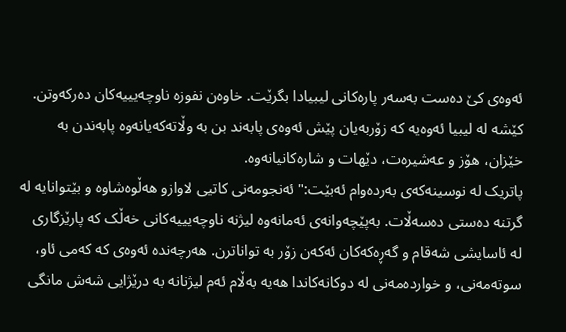ئەوەی کێ دەست بەسەر پارەکانی لیبیادا بگرێت. خاوەن نفوزە ناوچەیییەکان دەرکەوتن. کێشە لە لیبیا ئەوەیە کە زۆربەیان پێش ئەوەی پابەند بن بە وڵاتەکەیانەوە پابەندن بە خێزان، هۆز و عەشیرەت، دێهات و شارەکانیانەوە.
پاتریک لە نوسینەکەی بەردەوام ئەبێت:" ئەنجومەنی کاتیی لاوازو هەڵوەشاوە و بێتوانایە لە گرتنە دەستی دەسەڵات. بەپێچەوانەی ئەمانەوە لیژنە ناوچەیییەکانی خەڵک کە پارێزگاری لە ئاسایشی شەقام و گەڕەکەکان ئەکەن زۆر بە تواناترن. هەرچەندە ئەوەی کە کەمی ئاو، سوتەمەنی، و خواردەمەنی لە دوکانەکاندا هەیە بەڵام ئەم لیژنانە بە درێژایی شەش مانگی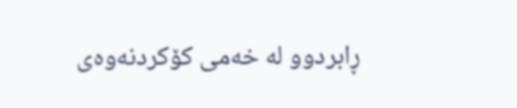ڕابردوو لە خەمی کۆکردنەوەی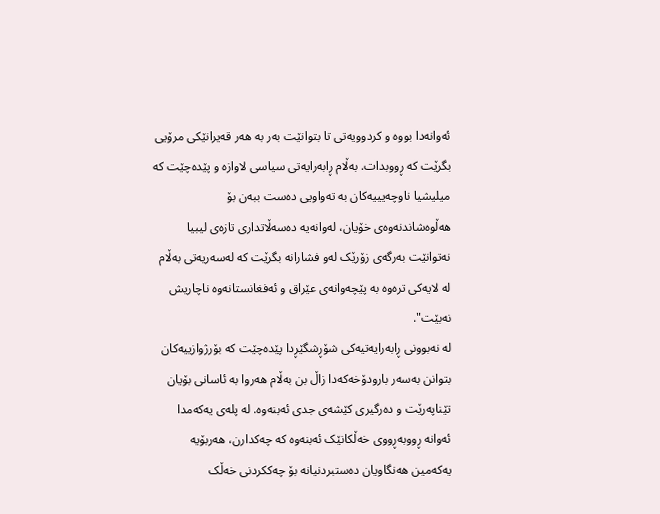ئەوانەدا بووە و کردوویەتی تا بتوانێت بەر بە هەر قەیرانێکی مرۆیی بگرێت کە ڕووبدات. بەڵام ڕابەرایەتی سیاسی لاوازە و پێدەچێت کە میلیشیا ناوچەیییەکان بە تەواویی دەست ببەن بۆ هەڵوەشاندنەوەی خۆیان، لەوانەیە دەسەڵاتداری تازەی لیبیا نەتوانێت بەرگەی زۆرێک لەو فشارانە بگرێت کە لەسەریەتی بەڵام لە لایەکی ترەوە بە پێچەوانەی عێراق و ئەفغانستانەوە ناچاریش نەبێت".
لە نەبوونی ڕابەرایەتیەکی شۆڕشگێڕدا پێدەچێت کە بۆرژوازییەکان بتوانن بەسەر بارودۆخەکەدا زاڵ بن بەڵام هەروا بە ئاسانی بۆیان تێناپەرێت و دەرگیری کێشەی جدی ئەبنەوە. لە پلەی یەکەمدا ئەوانە ڕووبەڕووی خەڵکانێک ئەبنەوە کە چەکدارن، هەربۆیە یەکەمین هەنگاویان دەستبردنیانە بۆ چەککردنی خەڵک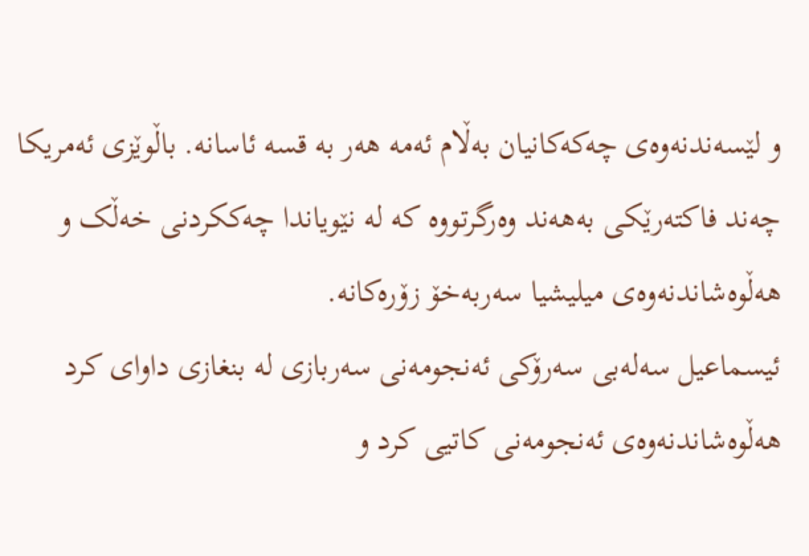و لێسەندنەوەی چەکەکانیان بەڵام ئەمە هەر بە قسە ئاسانە. باڵوێزی ئەمریکا چەند فاکتەرێکی بەهەند وەرگرتووە کە لە نێویاندا چەککردنی خەڵک و هەڵوەشاندنەوەی میلیشیا سەربەخۆ زۆرەکانە.
ئیسماعیل سەلەبی سەرۆکی ئەنجومەنی سەربازی لە بنغازی داوای کرد هەڵوەشاندنەوەی ئەنجومەنی کاتیی کرد و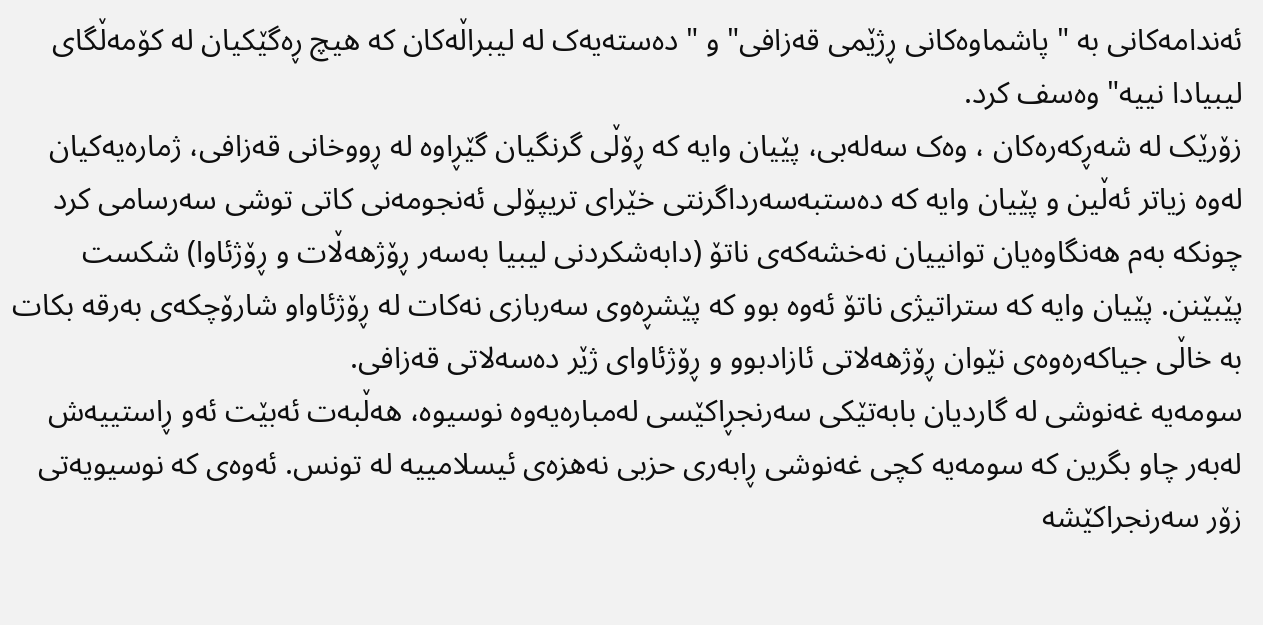ئەندامەکانی بە " پاشماوەکانی ڕژێمی قەزافی" و " دەستەیەک لە لیبراڵەکان کە هیچ ڕەگێکیان لە کۆمەڵگای لیبیادا نییە" وەسف کرد.
زۆرێک لە شەڕکەرەکان ، وەک سەلەبی، پێیان وایە کە ڕۆڵی گرنگیان گێڕاوە لە ڕووخانی قەزافی، ژمارەیەکیان لەوە زیاتر ئەڵین و پێیان وایە کە دەستبەسەرداگرنتی خێرای تریپۆلی ئەنجومەنی کاتی توشی سەرسامی کرد چونکە بەم هەنگاوەیان توانییان نەخشەکەی ناتۆ (دابەشکردنی لیبیا بەسەر ڕۆژهەڵات و ڕۆژئاوا) شکست پێبێنن. پێیان وایە کە ستراتیژی ناتۆ ئەوە بوو کە پێشڕەوی سەربازی نەکات لە ڕۆژئاواو شارۆچکەی بەرقە بکات بە خاڵی جیاکەرەوەی نێوان ڕۆژهەلاتی ئازادبوو و ڕۆژئاوای ژێر دەسەلاتی قەزافی.
سومەیە غەنوشی لە گاردیان بابەتێکی سەرنجڕاکێسی لەمبارەیەوە نوسیوە، هەڵبەت ئەبێت ئەو ڕاستییەش لەبەر چاو بگرین کە سومەیە کچی غەنوشی ڕابەری حزبی نەهزەی ئیسلامییە لە تونس. ئەوەی کە نوسیویەتی زۆر سەرنجراکێشە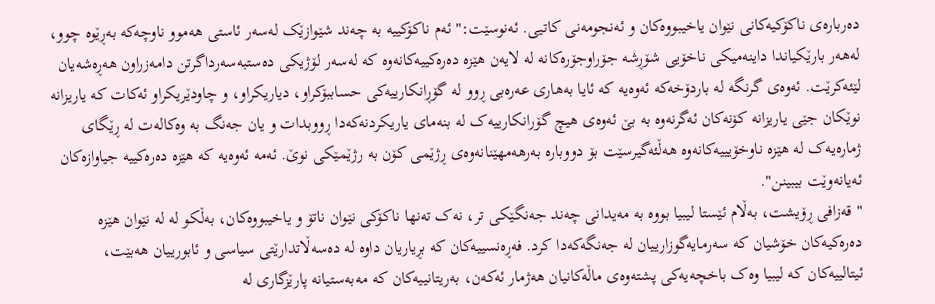دەربارەی ناکۆکیەکانی نێوان یاخیبووەکان و ئەنجومەنی کاتیی. ئەنوسێت:" ئەم ناکۆکییە بە چەند شێوازێک لەسەر ئاستی هەموو ناوچەکە بەڕێوە چوو، لەهەر بارێکیاندا داینەمیکی ناخۆیی شۆڕشە جۆراوجۆرەکانە لە لایەن هێزە دەرەکییەکانەوە کە لەسەر لۆژیکی دەستبەسەرداگرتن دامەزراون هەڕەشەیان لێئەکرێت. ئەوەی گرنگە لە باردۆخەکە ئەوەیە کە ئایا بەهاری عەرەبی ڕوو لە گۆڕانکارییەکی حساببۆکراو، دیاریکراو، و چاودێریکراو ئەکات کە یاریزانە نوێکان جێی یاریزانە کۆنەکان ئەگرنەوە بە بێ ئەوەی هیچ گۆرانکارییەک لە بنەمای یاریکردنەکەدا ڕووبدات و یان جەنگ بە وەکالەت لە ڕێگای ژمارەیەک لە هێزە ناوخۆیییەکانەوە هەڵئەگیرسێت بۆ دووبارە بەرهەمهێنانەوەی ڕژێمی کۆن بە رژێمێکی نوێ. ئەمە ئەوەیە کە هێزە دەرەکییە جیاوازەکان ئەیانەوێت بیبینن".
" قەزافی ڕۆیشت، بەڵام ئێستا لیبیا بووە بە مەیدانی چەند جەنگێکی تر، نەک تەنها ناکۆکی نێوان ناتۆ و یاخیبووەکان، بەڵکو لە لە نێوان هێزە دەرەکیەکان خۆشیان کە سەرمایەگوزارییان لە جەنگەکەدا کرد. فەڕەنسییەکان کە بڕیاریان داوە لە دەسەڵاتدارێتی سیاسی و ئابورییان هەبێت، ئیتالییەکان کە لیبیا وەک باخچەیەکی پشتەوەی ماڵەکانیان هەژمار ئەکەن، بەریتانییەکان کە مەبەستیانە پارێزگاری لە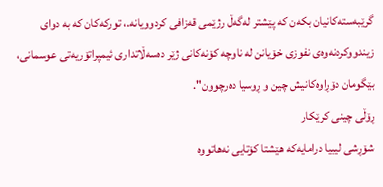گرێبەستەکانیان بکەن کە پێشتر لەگەڵ رژێمی قەزافی کردوویانە.، تورکەکان کە بە دوای زیندووکردنەوەی نفوزی خۆیانن لە ناوچە کۆنەکانی ژێر دەسەڵاتداری ئیمپراتۆریەتی عوسمانی، بێگومان دۆڕاوەکانیش چین و ڕوسیا دەرچوون".
ڕۆڵی چینی کرێکار
شۆڕشی لیبیا درامایەکە هێشتا کۆتایی نەهاتووە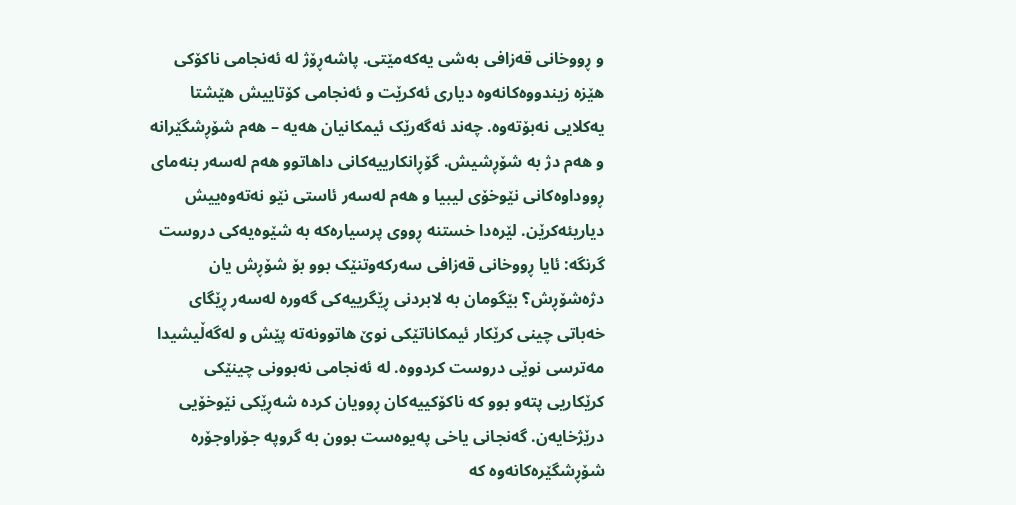و ڕووخانی قەزافی بەشی یەکەمێتی. پاشەڕۆژ لە ئەنجامی ناکۆکی هێزە زیندووەکانەوە دیاری ئەکرێت و ئەنجامی کۆتاییش هێشتا یەکلایی نەبۆتەوە. چەند ئەگەرێک ئیمکانیان هەیە – هەم شۆڕشگێرانە و هەم دژ بە شۆڕشیش. گۆڕانکارییەکانی داهاتوو هەم لەسەر بنەمای ڕووداوەکانی نێوخۆی لیبیا و هەم لەسەر ئاستی نێو نەتەوەییش دیاریئەکرێن. لێرەدا خستنە ڕووی پرسیارەکە بە شێوەیەکی دروست گرنگە: ئایا ڕووخانی قەزافی سەرکەوتنێک بوو بۆ شۆڕش یان دژەشۆڕش؟ بێگومان بە لابردنی ڕێگرییەکی گەورە لەسەر ڕێگای خەباتی چینی کرێکار ئیمکاناتێکی نوێ هاتوونەتە پێش و لەگەڵیشیدا مەترسی نوێی دروست کردووە. لە ئەنجامی نەبوونی چینێکی کرێکاریی پتەو بوو کە ناکۆکییەکان ڕوویان کردە شەڕێکی نێوخۆیی درێژخایەن. گەنجانی یاخی پەیوەست بوون بە گروپە جۆراوجۆرە شۆڕشگێرەکانەوە کە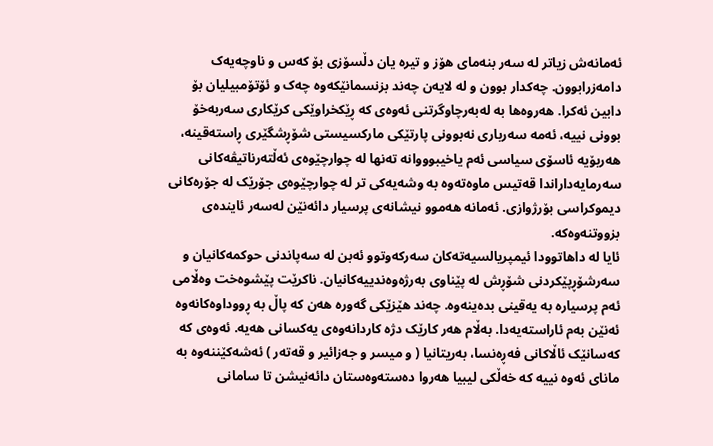ئەمانەش زیاتر لە سەر بنەمای هۆز و تیرە یان دڵسۆزی بۆ کەس و ناوچەیەک دامەزرابوون. چەکدار بوون و لە لایەن چەند بزنسمانێکەوە چەک و ئۆتۆمبیلیان بۆ دابین ئەکرا. هەروەها بە لەبەرچاوگرتنی ئەوەی کە ڕێکخراوێکی کرێکاری سەربەخۆ بوونی نییە، ئەمە سەرباری نەبوونی پارتێکی مارکسیستی شۆڕشگێری ڕاستەقینە، هەربۆیە ئاسۆی سیاسی ئەم یاخیبوووانە تەنها لە چوارچێوەی ئەڵتەرناتیڤەکانی سەرمایەداراندا قەتیس ماوەتەوە بە وشەیەکی تر لە چوارچێوەی جۆرێک لە جۆرەکانی دیموکراسی بۆرژوازی. ئەمانە هەموو نیشانەی پرسیار دائەنێن لەسەر ئایندەی بزووتنەوەکە.
ئایا لە داهاتوودا ئیمپریالسیەتەکان سەرکەوتوو ئەبن لە سەپاندنی حوکمەکانیان و سەرشۆڕپێکردنی شۆڕش لە پێناوی بەرژەوەندییەکانیان. ناکرێت پێشوەخت وەڵامی ئەم پرسیارە بە یەقینی بدەینەوە. چەند هێزێکی گەورە هەن کە پاڵ بە ڕووداوەکانەوە ئەنێن بەم ئاراستەیەدا. بەڵام هەر کارێک دژە کاردانەوەی یەکسانی هەیە. ئەوەی کە کەسانێک ئاڵاکانی فەڕەنسا، بەریتانیا ( و میسر و جەزائیر و قەتەر ) ئەشەکێننەوە بە مانای ئەوە نییە کە خەڵکی لیبیا هەروا دەستەوەستان دائەنیشن تا سامانی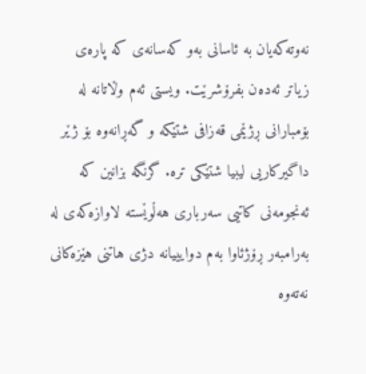نەوتەکەیان بە ئاسانی بەو کەسانەی کە پارەی زیاتر ئەدەن بفرۆشرێت. ویستی ئەم وڵاتانە لە بۆمبارانی ڕژێمی قەزافی شتێکە و گەڕانەوە بۆ ژێر داگیرکاریی لیبیا شتێکی ترە. گرنگە بزانین کە ئەنجومەنی کاتیی سەرباری هەڵوێستە لاوازەکەی لە بەرامبەر ڕۆژئاوا بەم دوایییانە دژی هاتنی هێزەکانی نەتەوە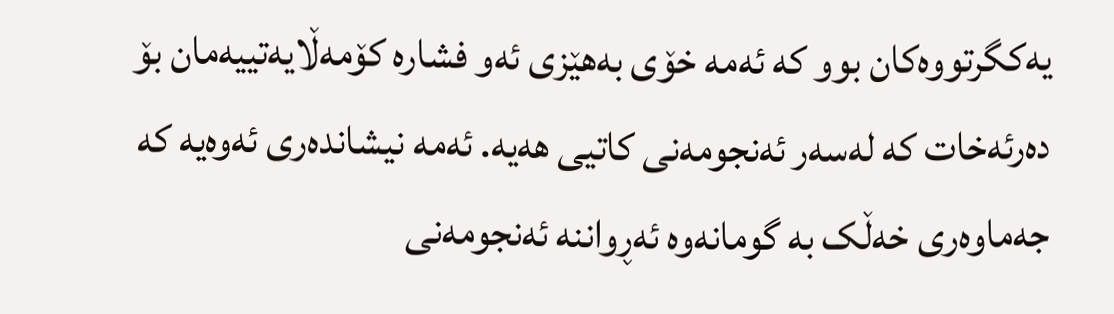یەکگرتووەکان بوو کە ئەمە خۆی بەهێزی ئەو فشارە کۆمەڵایەتییەمان بۆ دەرئەخات کە لەسەر ئەنجومەنی کاتیی هەیە. ئەمە نیشاندەری ئەوەیە کە جەماوەری خەڵک بە گومانەوە ئەڕواننە ئەنجومەنی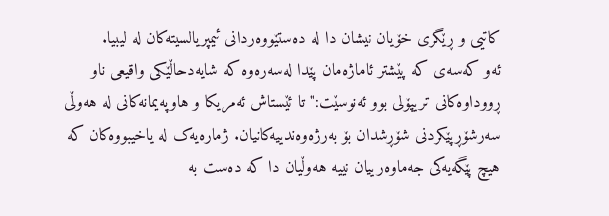کاتیی و ڕێگری خۆیان نیشان دا لە دەستێووەردانی ئیمپریالسیتەکان لە لیبیا.
ئەو کەسەی کە پێشتر ئاماژەمان پێدا لەسەرەوە کە شایەدحاڵێکی واقیعی ناو ڕووداوەکانی تریپۆلی بوو ئەنوسێت:" تا ئێستاش ئەمریکا و هاوپەیمانەکانی لە هەوڵی سەرشۆڕپێکردنی شۆڕشدان بۆ بەرژەوەندییەکانیان. ژمارەیەک لە یاخیبووەکان کە هیچ پێگەیەکی جەماوەرییان نییە هەوڵیان دا کە دەست بە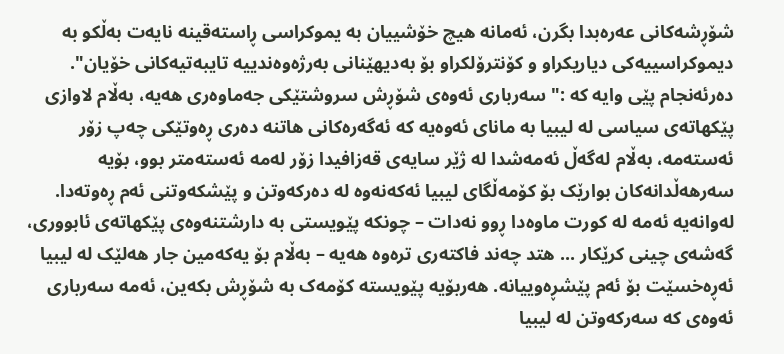شۆڕشەکانی عەرەبدا بگرن، ئەمانە هیچ خۆشییان بە یموکراسی ڕاستەقینە نایەت بەڵکو بە دیموکراسییەکی دیاریکراو و کۆنترۆلکراو بۆ بەدیهێنانی بەرژەوەندییە تایبەتیەکانی خۆیان".
دەرئەنجام پێی وایە کە :" سەرباری ئەوەی شۆڕش سروشتێکی جەماوەری هەیە، بەڵام لاوازی پێکهاتەی سیاسی لە لیبیا بە مانای ئەوەیە کە ئەگەرەکانی هاتنە دەری ڕەوتێکی چەپ زۆر ئەستەمە، بەڵام لەگەڵ ئەمەشدا لە ژێر سایەی قەزافیدا زۆر لەمە ئەستەمتر بوو، بۆیە سەرهەڵدانەکان بوارێک بۆ کۆمەڵگای لیبیا ئەکەنەوە لە دەرکەوتن و پێشکەوتنی ئەم ڕەوتەدا. لەوانەیە ئەمە لە کورت ماوەدا ڕوو نەدات – چونکە پێویستی بە دارشتنەوەی پێکهاتەی ئابووری، گەشەی چینی کرێکار ... هتد چەند فاکتەری ترەوە هەیە – بەڵام بۆ یەکەمین جار هەلێک لە لیبیا ئەڕەخسێت بۆ ئەم پێشڕەوییانە. هەربۆیە پێویستە کۆمەک بە شۆڕش بکەین، ئەمە سەرباری ئەوەی کە سەرکەوتن لە لیبیا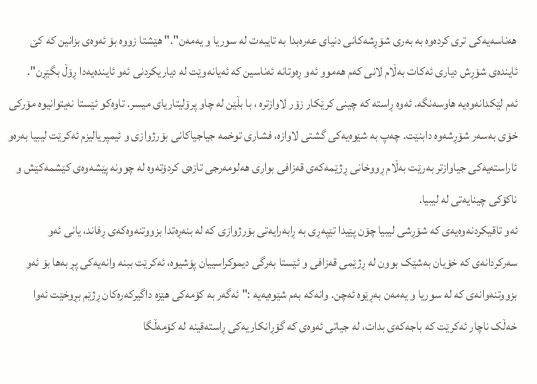هەناسەیەکی تری کردەوە بە بەری شۆڕشەکانی دنیای عەرەبدا بە تایبەت لە سوریا و یەمەن"." هێشتا زووە بۆ ئەوەی بزانین کە کێ ئایندەی شۆڕش دیاری ئەکات بەڵام لانی کەم هەموو ئەو ڕەوتانە ئەناسین کە ئەیانەوێت لە دیاریکردنی ئەو ئایندەیەدا ڕۆڵ بگێڕن".
ئەم لێکدانەوەیە هاوسەنگە. ئەوە ڕاستە کە چینی کرێکار زۆر لاوازترە ، با بڵێن لە چاو پرۆلیتاریای میسر. تاوەکو ئێستا نەیتوانیوە مۆرکی خۆی بەسەر شۆڕشەوە دابنێت. چەپ بە شێوەیەکی گشتی لاوازە، فشاری توخمە جیاجیاکانی بۆرژوازی و ئیمپریالیزم ئەکرێت لیبیا بەرەو ئاراستەیەکی جیاوازتر بەرێت بەڵام ڕووخانی ڕژێمەکەی قەزافی بواری هەلومەرجی تازەی کردۆتەوە لە چوونە پێشەوەی کێشمەکێش و ناکۆکی چینایەتی لە لیبیا.
ئەو تاقیکردنەوەیەی کە شۆڕشی لیبیا چۆن پێیدا تێپەڕی بە ڕابەرایەتی بۆرژوازی کە لە بنەڕەتدا بزووتنەوەکەی ڕفاند، یانی ئەو سەرکردانەی کە خۆیان بەشێک بوون لە ڕژێمی قەزافی و ئێستا بەرگی دیموکراسییان پۆشیوە، ئەکرێت ببنە وانەیەکی پڕ بەها بۆ ئەو بزووتنەوانەی کە لە سوریا و یەمەن بەڕێوە ئەچن. وانەکە بەم شێوەیەیە :" ئەگەر بە کۆمەکی هێزە داگیرکەرەکان ڕژێم بڕوخێت ئەوا خەڵک ناچار ئەکرێت کە باجەکەی بدات، لە جیاتی ئەوەی کە گۆڕانکاریەکی ڕاستەقینە لە کۆمەڵگا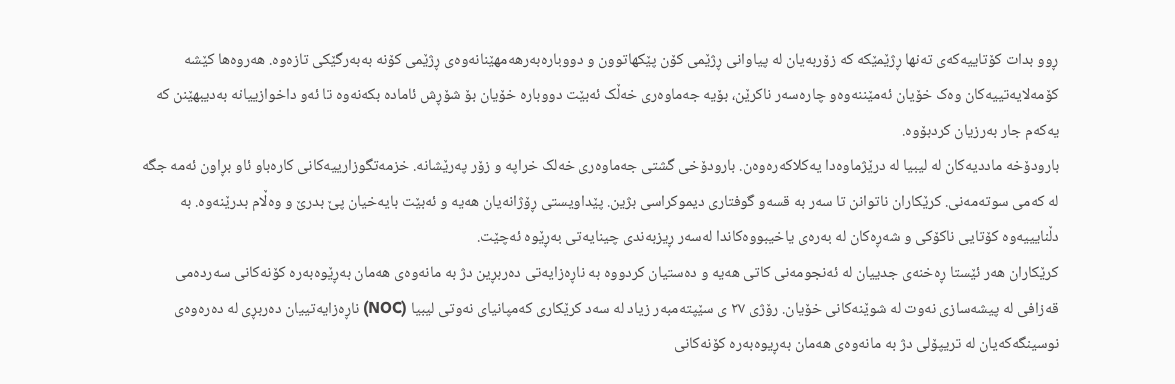ڕوو بدات کۆتاییەکەی تەنها ڕژێمێکە کە زۆربەیان لە پیاوانی ڕژێمی کۆن پێکهاتوون و دووبارەبەرهەمهێنانەوەی ڕژێمی کۆنە بەبەرگێکی تازەوە. هەروەها کێشە کۆمەلایەتییەکان وەک خۆیان ئەمێننەوەو چارەسەر ناکرێن، بۆیە جەماوەری خەڵک ئەبێت دووبارە خۆیان بۆ شۆڕش ئامادە بکەنەوە تا ئەو داخوازییانە بەدیبهێنن کە یەکەم جار بەرزیان کردبۆوە.
بارودۆخە ماددیەکان لە لیبیا لە درێژماوەدا یەکلاکەرەوەن. بارودۆخی گشتی جەماوەری خەلک خراپە و زۆر پەرێشانە. خزمەتگوزارییەکانی کارەباو ئاو بڕاون ئەمە جگە لە کەمی سوتەمەنی. کرێکاران ناتوانن تا سەر بە قسەو گوفتاری دیموکراسی بژین. پێداویستی ڕۆژانەیان هەیە و ئەبێت بایەخیان پێ بدرێ و وەڵام بدرێنەوە. بە دڵنایییەوە کۆتایی ناکۆکی و شەڕەکان لە بەرەی یاخیبووەکاندا لەسەر ڕیزبەندی چینایەتی بەڕێوە ئەچێت.
کرێکاران هەر ئێستا ڕەخنەی جدییان لە ئەنجومەنی کاتی هەیە و دەستیان کردووە بە ناڕەزایەتی دەربڕین دژ بە مانەوەی هەمان بەڕێوەبەرە کۆنەکانی سەردەمی قەزافی لە پیشەسازی نەوت لە شوێنەکانی خۆیان. رۆژی ٢٧ ی سێپتەمبەر زیاد لە سەد کرێکاری کەمپانیای نەوتی لیبیا (NOC) ناڕەزایەتییان دەربڕی لە دەرەوەی نوسینگەکەیان لە تریپۆلی دژ بە مانەوەی هەمان بەڕیوەبەرە کۆنەکانی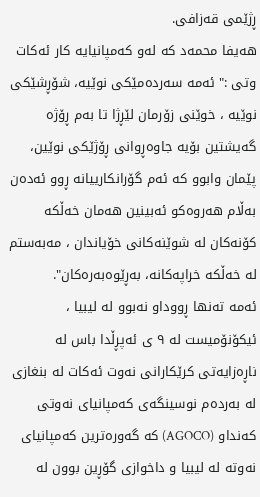ڕژێمی قەزافی.
هەیفا محمەد کە لەو کەمپانیایە کار ئەکات وتی :" ئەمە سەردەمێکی نوێیە، شۆڕشێکی نوێیە ، خوێنی زۆرمان لێڕژا تا بەم ڕۆژە گەیشتین بۆیە جاوەڕوانی ڕۆژێکی نوێین، پێمان وابوو کە ئەم گۆرانکارییانە ڕوو ئەدەن بەڵام هەروەکو ئەبینین هەمان خەڵکە کۆنەکان لە شوێنەکانی خۆیاندان ، مەبەستم لە خەڵکە خراپەکانە، بەڕێوەبەرەکان".
ئەمە تەنها ڕووداو نەبوو لە لیبیا ، ئیکۆنۆمیست لە ٩ ی ئەپڕڵدا باس لە ناڕەزایەتی کرێکارانی نەوت ئەکات لە بنغازی لە بەردەم نوسینگەی کەمپانیای نەوتی کەنداو (AGOCO) کە گەورەترین کەمپانیای نەوتە لە لیبیا و داخوازی گۆڕین بوون لە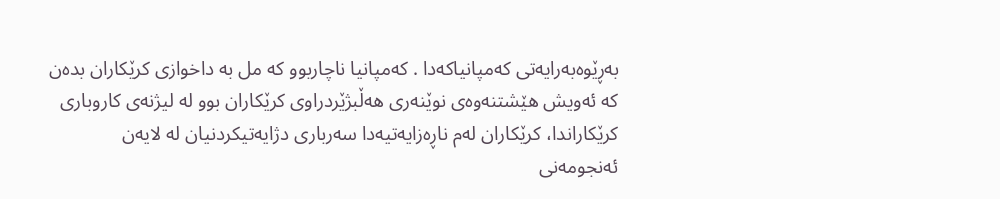بەڕێوەبەرایەتی کەمپانیاکەدا . کەمپانیا ناچاربوو کە مل بە داخوازی کرێکاران بدەن کە ئەویش هێشتنەوەی نوێنەری هەڵبژێردراوی کرێکاران بوو لە لیژنەی کاروباری کرێکاراندا، کرێکاران لەم ناڕەزایەتیەدا سەرباری دژایەتیکردنیان لە لایەن ئەنجومەنی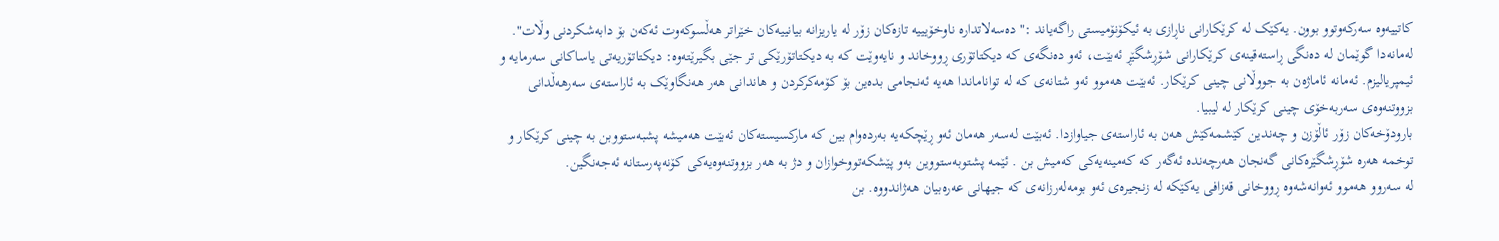کاتییەوە سەرکەوتوو بوون. یەکێک لە کرێکارانی ناڕازی بە ئیکۆنۆمیستی راگەیاند :"دەسەلاتدارە ناوخۆیییە تازەکان زۆر لە یاریزانە بیانییەکان خێراتر هەڵسوکەوت ئەکەن بۆ دابەشکردنی وڵات".
لەمانەدا گوێمان لە دەنگی ڕاستەقینەی کرێکارانی شۆڕشگێڕ ئەبێت، ئەو دەنگەی کە دیکتاتۆری ڕووخاند و نایەوێت کە بە دیکتاتۆرێکی تر جێی بگیرێتەوە: دیکتاتۆریەتی یاساکانی سەرمایە و ئیمپریالیزم. ئەمانە ئاماژەن بە جووڵانی چینی کرێکار. ئەبێت هەموو ئەو شتانەی کە لە تواناماندا هەیە ئەنجامی بدەین بۆ کۆمەکرکردن و هاندانی هەر هەنگاوێک بە ئاراستەی سەرهەڵدانی بزووتنەوەی سەربەخۆی چینی کرێکار لە لیبیا.
بارودۆخەکان زۆر ئاڵۆزن و چەندین کێشمەكێش هەن بە ئاراستەی جیاوازدا. ئەبێت لەسەر هەمان ئەو ڕێچکەیە بەردەوام بین کە مارکسیستەکان ئەبێت هەمیشە پشبەستووبن بە چینی کرێکار و توخمە هەرە شۆڕشگێرەکانی گەنجان هەرچەندە ئەگەر کە کەمینەیەکی کەمیش بن . ئێمە پشتوبەستووین بەو پێشکەتووخوازان و دژ بە هەر بزووتنەوەیەکی کۆنەپەرستانە ئەجەنگین.
لە سەروو هەموو ئەوانەشەوە ڕووخانی قەزافی یەکێکە لە زنجیرەی ئەو بومەلەرزانەی کە جیهانی عەرەبیان هەژاندووە. بن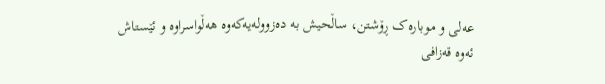عەلی و موبارەک ڕۆشتن، ساڵحیش بە دەزوولەیەکەوە هەڵواسراوە و ئێستاش ئەوە قەزافی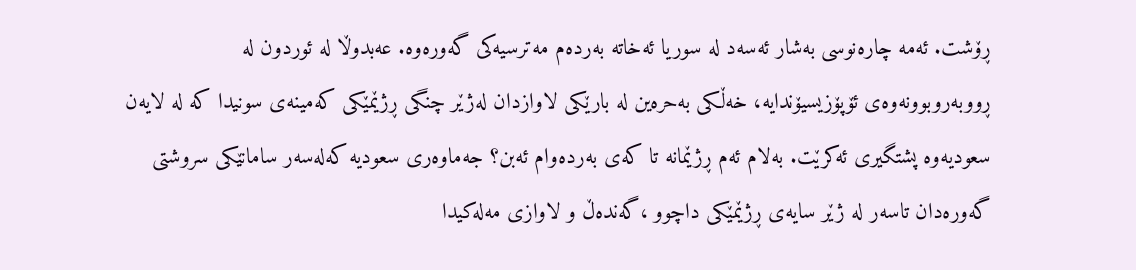ڕۆشت. ئەمە چارەنوسی بەشار ئەسەد لە سوریا ئەخاتە بەردەم مەترسیەکی گەورەوە. عەبدوڵا لە ئوردون لە ڕووبەروبوونەوەی ئۆپۆزیسیۆندایە، خەڵکی بەحرەین لە بارێکی لاوازدان لەژێر چنگی ڕژێمێکی کەمینەی سونیدا کە لە لایەن سعودیەوە پشتگیری ئەکرێت. بەلام ئەم ڕژێمانە تا کەی بەردەوام ئەبن؟ جەماوەری سعودیە کەلەسەر سامانێکی سروشتی گەورەدان تاسەر لە ژێر سایەی ڕژێمێکی داچوو ،گەندەڵ و لاوازی مەلەکیدا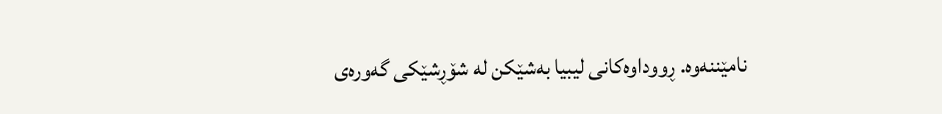نامێننەوە. ڕووداوەکانی لیبیا بەشێکن لە شۆڕشێکی گەورەی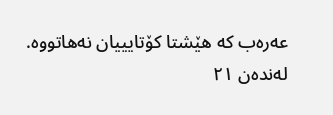عەرەب کە هێشتا کۆتایییان نەهاتووە.
لەندەن ٢١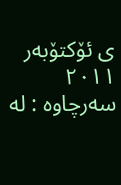ی ئۆکتۆبەر ٢٠١١
سەرچاوە : لە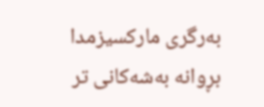بەرگری مارکسیزمدا
بڕوانە بەشەکانی تر